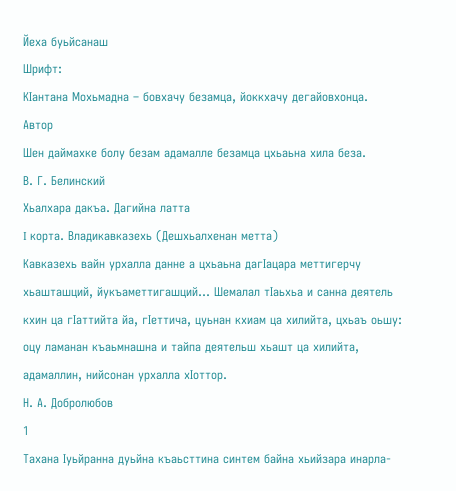Йеха буьйсанаш
Шрифт:
КIантана Мохьмадна – бовхачу безамца, йоккхачу дегайовхонца.
Автор
Шен даймахке болу безам адамалле безамца цхьаьна хила беза.
В. Г. Белинский
Хьалхара дакъа. Дагийна латта
I корта. Владикавказехь (Дешхьалхенан метта)
Кавказехь вайн урхалла данне а цхьаьна дагIацара меттигерчу хьашташций, йукъаметтигашций… Шемалал тIаьхьа и санна деятель кхин ца гIаттийта йа, гIеттича, цуьнан кхиам ца хилийта, цхьаъ оьшу: оцу ламанан къаьмнашна и тайпа деятельш хьашт ца хилийта, адамаллин, нийсонан урхалла хIоттор.
Н. А. Добролюбов
1
Тахана Iуьйранна дуьйна къаьсттина синтем байна хьийзара инарла-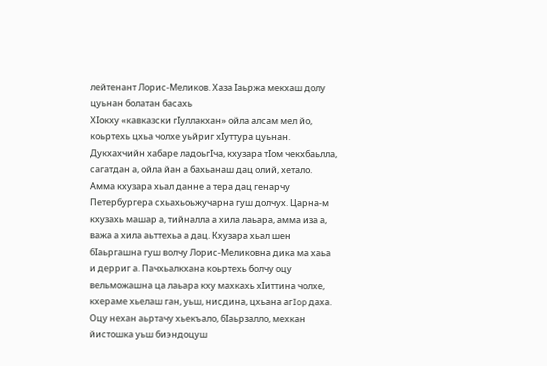лейтенант Лорис-Меликов. Хаза Iаьржа мекхаш долу цуьнан болатан басахь
ХIокху «кавказски гIуллакхан» ойла алсам мел йо, коьртехь цхьа чолхе уьйриг хIуттура цуьнан. Дукхахчийн хабаре ладоьгIча, кхузара тIом чекхбаьлла, сагатдан а, ойла йан а бахьанаш дац олий, хетало. Амма кхузара хьал данне а тера дац генарчу Петербургера схьахьоьжучарна гуш долчух. Царна-м кхузахь машар а, тийналла а хила лаьара, амма иза а, важа а хила аьттехьа а дац. Кхузара хьал шен бIаьргашна гуш волчу Лорис-Меликовна дика ма хаьа и дерриг а. Пачхьалкхана коьртехь болчу оцу вельможашна ца лаьара кху махкахь хIиттина чолхе, кхераме хьелаш ган, уьш, нисдина, цхьана aгIop даха. Оцу нехан аьртачу хьекъало, бIаьрзалло, мехкан йистошка уьш биэндоцуш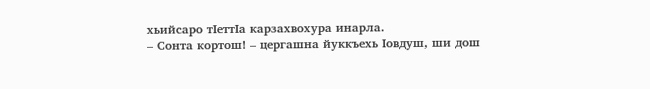хьийсаро тIеттIа карзахвохура инарла.
– Сонта кортош! – цергашна йуккъехь Iовдуш, ши дош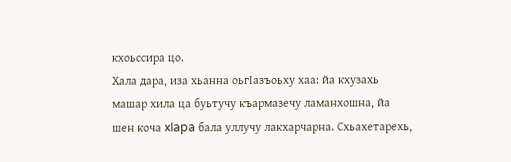кхоьссира цо.
Хала дара, иза хьанна оьгIазъоьху хаа: йа кхузахь машар хила ца буьтучу къармазечу ламанхошна, йа шен коча xIapa бала уллучу лакхарчарна. Схьахетарехь,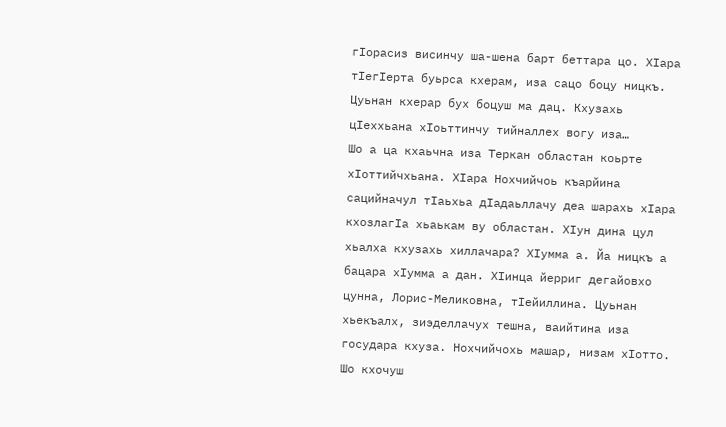гIорасиз висинчу ша-шена барт беттара цо. ХIара тIегIерта буьрса кхерам, иза сацо боцу ницкъ. Цуьнан кхерар бух боцуш ма дац. Кхузахь цIеххьана хIоьттинчу тийналлех вогу иза…
Шо а ца кхаьчна иза Теркан областан коьрте хIоттийчхьана. ХIара Нохчийчоь къарйина сацийначул тIаьхьа дIадаьллачу деа шарахь хIара кхозлагIа хьаькам ву областан. ХIун дина цул хьалха кхузахь хиллачара? ХIумма а. Йа ницкъ а бацара хIумма а дан. ХIинца йерриг дегайовхо цунна, Лорис-Меликовна, тIейиллина. Цуьнан хьекъалх, зиэделлачух тешна, ваийтина иза государа кхуза. Нохчийчохь машар, низам хIотто. Шо кхочуш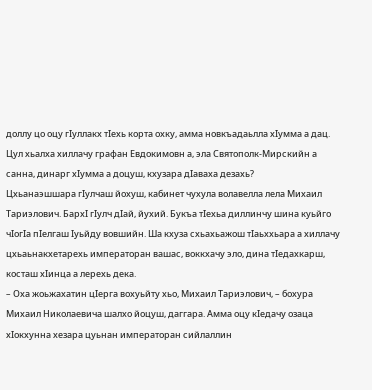доллу цо оцу гIуллакх тIехь корта охку, амма новкъадаьлла хIумма а дац. Цул хьалха хиллачу графан Евдокимовн а, эла Святополк-Мирскийн а санна, динарг хIумма а доцуш, кхузара дIаваха дезахь?
Цхьанаэшшара гIулчаш йохуш, кабинет чухула волавелла лела Михаил Тариэлович. БархI гIулч дIай, йухий. Букъа тIехьа диллинчу шина куьйго чIогIа пIелгаш Iуьйду вовшийн. Ша кхуза схьахьажош тIаьххьара а хиллачу цхьаьнакхетарехь императоран вашас, воккхачу эло, дина тIедахкарш, косташ хIинца а лерехь дека.
– Оха жоьжахатин цIерга вохуьйту хьо, Михаил Тариэлович, – бохура Михаил Николаевича шалхо йоцуш, даггара. Амма оцу кIедачу озаца хIокхунна хезара цуьнан императоран сийлаллин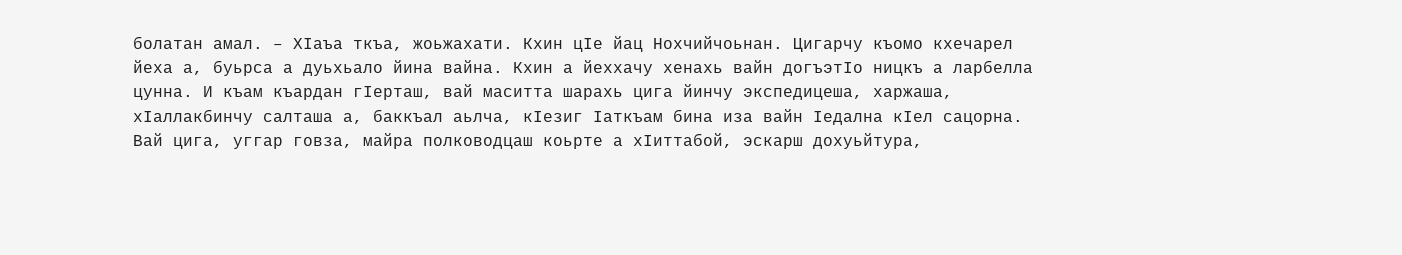болатан амал. – ХIаъа ткъа, жоьжахати. Кхин цIе йац Нохчийчоьнан. Цигарчу къомо кхечарел йеха а, буьрса а дуьхьало йина вайна. Кхин а йеххачу хенахь вайн догъэтIо ницкъ а ларбелла цунна. И къам къардан гIерташ, вай маситта шарахь цига йинчу экспедицеша, харжаша, хIаллакбинчу салташа а, баккъал аьлча, кIезиг Iаткъам бина иза вайн Iедална кIел сацорна. Вай цига, уггар говза, майра полководцаш коьрте а хIиттабой, эскарш дохуьйтура,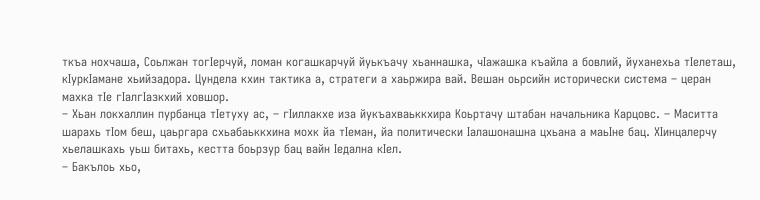ткъа нохчаша, Соьлжан тогIерчуй, ломан когашкарчуй йуькъачу хьаннашка, чIажашка къайла а бовлий, йуханехьа тIелеташ, кIуркIамане хьийзадора. Цундела кхин тактика а, стратеги а хаьржира вай. Вешан оьрсийн исторически система – церан махка тIе гIалгIазкхий ховшор.
– Хьан локхаллин пурбанца тIетуху ас, – гIиллакхе иза йукъахваьккхира Коьртачу штабан начальника Карцовс. – Маситта шарахь тIом беш, цаьргара схьабаьккхина мохк йа тIеман, йа политически Iалашонашна цхьана а маьIне бац. ХIинцалерчу хьелашкахь уьш битахь, кестта боьрзур бац вайн Iедална кIел.
– Бакълоь хьо,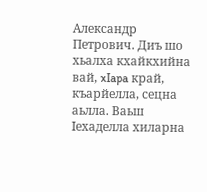Александр Петрович. Диъ шо хьалха кхайкхийна вай, xIapa край, къарйелла, сецна аьлла. Ваьш Iехаделла хиларна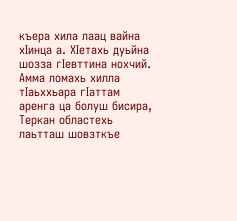къера хила лаац вайна хIинца а. ХIетахь дуьйна шозза гIевттина нохчий. Амма ломахь хилла тIаьххьара гIаттам аренга ца болуш бисира, Теркан областехь лаьтташ шовзткъе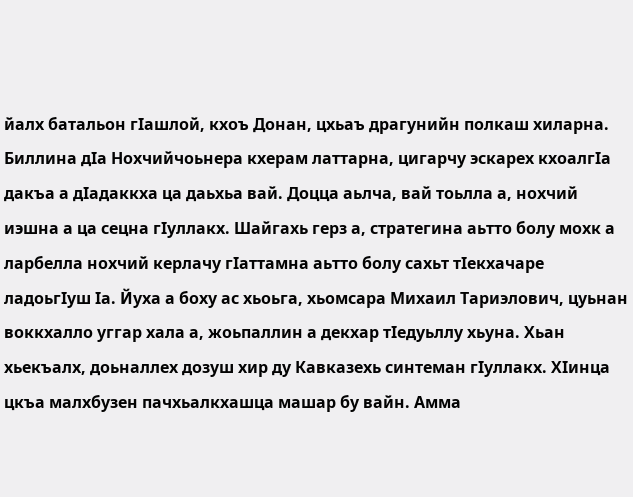йалх батальон гIашлой, кхоъ Донан, цхьаъ драгунийн полкаш хиларна. Биллина дIа Нохчийчоьнера кхерам латтарна, цигарчу эскарех кхоалгIа дакъа а дIадаккха ца даьхьа вай. Доцца аьлча, вай тоьлла а, нохчий иэшна а ца сецна гIуллакх. Шайгахь герз а, стратегина аьтто болу мохк а ларбелла нохчий керлачу гIаттамна аьтто болу сахьт тIекхачаре ладоьгIуш Iа. Йуха а боху ас хьоьга, хьомсара Михаил Тариэлович, цуьнан воккхалло уггар хала а, жоьпаллин а декхар тIедуьллу хьуна. Хьан хьекъалх, доьналлех дозуш хир ду Кавказехь синтеман гIуллакх. ХIинца цкъа малхбузен пачхьалкхашца машар бу вайн. Амма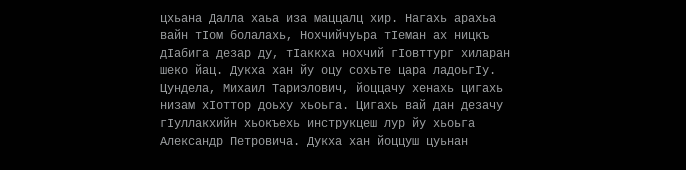цхьана Далла хаьа иза маццалц хир. Нагахь арахьа вайн тIом болалахь, Нохчийчуьра тIеман ах ницкъ дIабига дезар ду, тIаккха нохчий гIовттург хиларан шеко йац. Дукха хан йу оцу сохьте цара ладоьгIу. Цундела, Михаил Тариэлович, йоццачу хенахь цигахь низам хIоттор доьху хьоьга. Цигахь вай дан дезачу гIуллакхийн хьокъехь инструкцеш лур йу хьоьга Александр Петровича. Дукха хан йоццуш цуьнан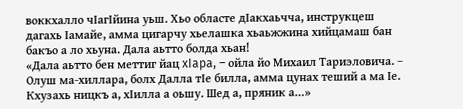воккхалло чIагIйина уьш. Хьо областе дIакхаьчча, инструкцеш дагахь Iамайе, амма цигарчу хьелашка хьаьжжина хийцамаш бан бакъо а ло хьуна. Дала аьтто болда хьан!
«Дала аьтто бен меттиг йац xIapa, – ойла йо Михаил Тариэловича. – Олуш ма-хиллара, болх Далла тIе билла, амма цунах теший а ма Iе. Кхузахь ницкъ а, хIилла а оьшу. Шед а, пряник а…»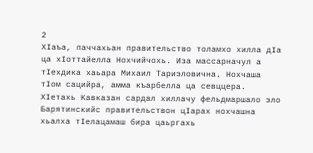2
ХIаъа, паччахьан правительство толамхо хилла дIа ца хIоттайелла Нохчийчохь. Иза массарначул а тIехдика хаьара Михаил Тариэловична. Нохчаша тIом сацийра, амма къарбелла ца севццера. ХIетахь Кавказан сардал хиллачу фельдмаршало эло Барятинскийс правительствон цIарах нохчашна хьалха тIелацамаш бира цаьргахь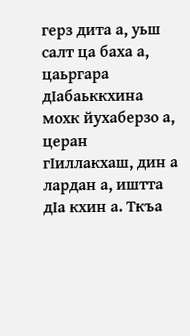герз дита а, уьш салт ца баха а, цаьргара дIабаьккхина мохк йухаберзо а, церан гIиллакхаш, дин а лардан а, иштта дIа кхин а. Ткъа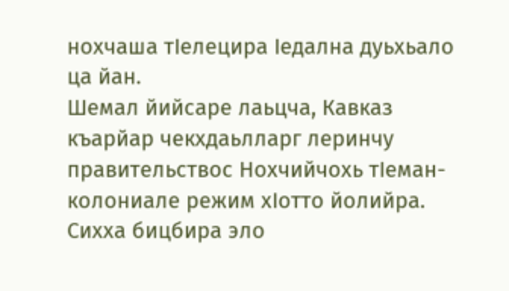нохчаша тIелецира Iедална дуьхьало ца йан.
Шемал йийсаре лаьцча, Кавказ къарйар чекхдаьлларг леринчу правительствос Нохчийчохь тIеман-колониале режим хIотто йолийра. Сихха бицбира эло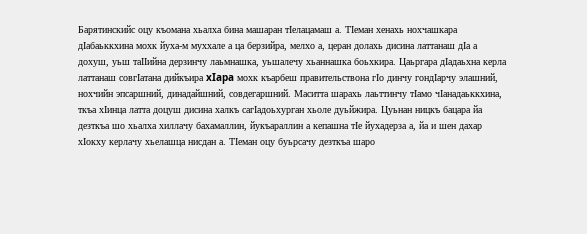Барятинскийс оцу къомана хьалха бина машаран тIелацамаш а. ТIеман хенахь нохчашкара дIабаьккхина мохк йуха-м муххале а ца берзийра, мелхо а, церан долахь дисина латтанаш дIа а дохуш, уьш таIIийна дерзинчу лаьмнашка, уьшалечу хьаннашка боьхкира. Цаьргара дIадаьхна керла латтанаш совгIатана дийкъира xIapa мохк къарбеш правительствона гIо динчу гондIарчу элашний, нохчийн эпсаршний, динадайшний, совдегаршний. Маситта шарахь лаьттинчу тIамо чIанадаьккхина, ткъа хIинца латта доцуш дисина халкъ сагIадоьхурган хьоле дуьйжира. Цуьнан ницкъ бацара йа дезткъа шо хьалха хиллачу бахамаллин, йукъараллин а кепашна тIе йухадерза а, йа и шен дахар хIокху керлачу хьелашца нисдан а. ТIеман оцу буьрсачу дезткъа шаро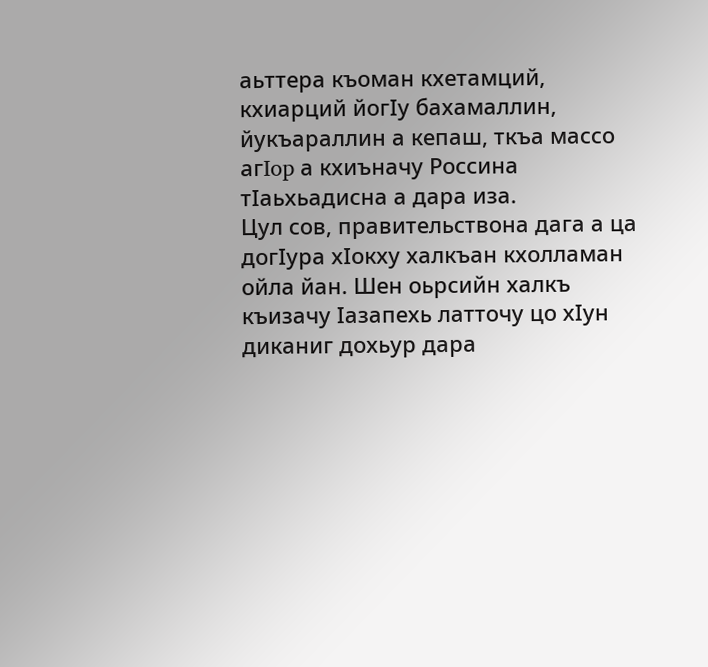аьттера къоман кхетамций, кхиарций йогIу бахамаллин, йукъараллин а кепаш, ткъа массо aгIop а кхиъначу Россина тIаьхьадисна а дара иза.
Цул сов, правительствона дага а ца догIура хIокху халкъан кхолламан ойла йан. Шен оьрсийн халкъ къизачу Iазапехь латточу цо хIун диканиг дохьур дара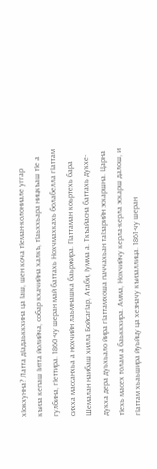хIокхунна? Латта дIадаьккхина ца Iаш, шен коча тIеман-колониале уггар къиза кепаш Iитта йолийча, собар кхачийна халкъ, тIаьххьара ницкъаш тIе а гулбина, гIеттира. 1860-чу шеран май баттахь Нохчмахкахь болабелла гIаттам сихха массанхьа а нохчийн лаьмнашка баьржира. ГIаттаман коьртехь бара Шемалан наибаш хилла БойсагIар, Атаби, Iумма а. Ткъайасна баттахь дукхе-дукха дера дуьхьало йира гIаттамхоша паччахьан таIзарийн эскаршна. Царна тIехь масех толам а баьккхира. Амма, Нохчийчу керла-керла эскарш далош, и гIаттам хьаьшира йуьйцу ца хезначу къизаллица. 1861-чу шеран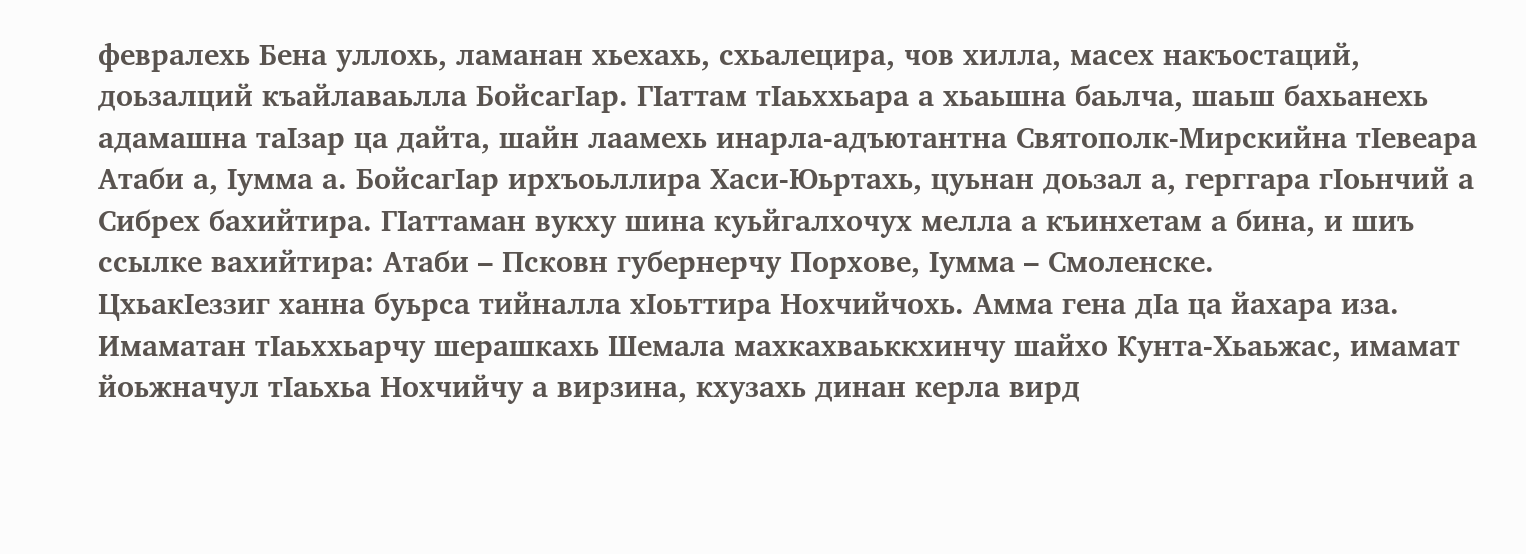февралехь Бена уллохь, ламанан хьехахь, схьалецира, чов хилла, масех накъостаций, доьзалций къайлаваьлла БойсагIар. ГIаттам тIаьххьара а хьаьшна баьлча, шаьш бахьанехь адамашна таIзар ца дайта, шайн лаамехь инарла-адъютантна Святополк-Мирскийна тIевеара Атаби а, Iумма а. БойсагIар ирхъоьллира Хаси-Юьртахь, цуьнан доьзал а, герггара гIоьнчий а Сибрех бахийтира. ГIаттаман вукху шина куьйгалхочух мелла а къинхетам а бина, и шиъ ссылке вахийтира: Атаби – Псковн губернерчу Порхове, Iумма – Смоленске.
ЦхьакIеззиг ханна буьрса тийналла хIоьттира Нохчийчохь. Амма гена дIа ца йахара иза.
Имаматан тIаьххьарчу шерашкахь Шемала махкахваьккхинчу шайхо Кунта-Хьаьжас, имамат йоьжначул тIаьхьа Нохчийчу а вирзина, кхузахь динан керла вирд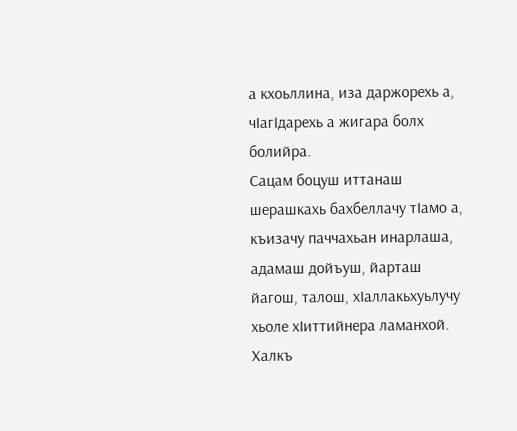а кхоьллина, иза даржорехь а, чIагIдарехь а жигара болх болийра.
Сацам боцуш иттанаш шерашкахь бахбеллачу тIамо а, къизачу паччахьан инарлаша, адамаш дойъуш, йарташ йагош, талош, хIаллакьхуьлучу хьоле хIиттийнера ламанхой. Халкъ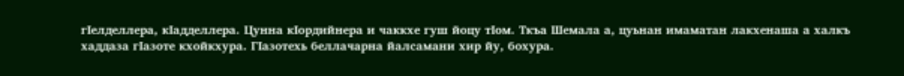гIелделлера, кIадделлера. Цунна кIордийнера и чаккхе гуш йоцу тIом. Ткъа Шемала а, цуьнан имаматан лакхенаша а халкъ хаддаза гIазоте кхойкхура. ГIазотехь беллачарна йалсамани хир йу, бохура.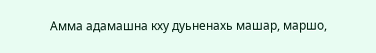Амма адамашна кху дуьненахь машар, маршо,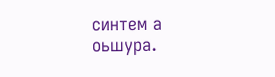синтем а оьшура.